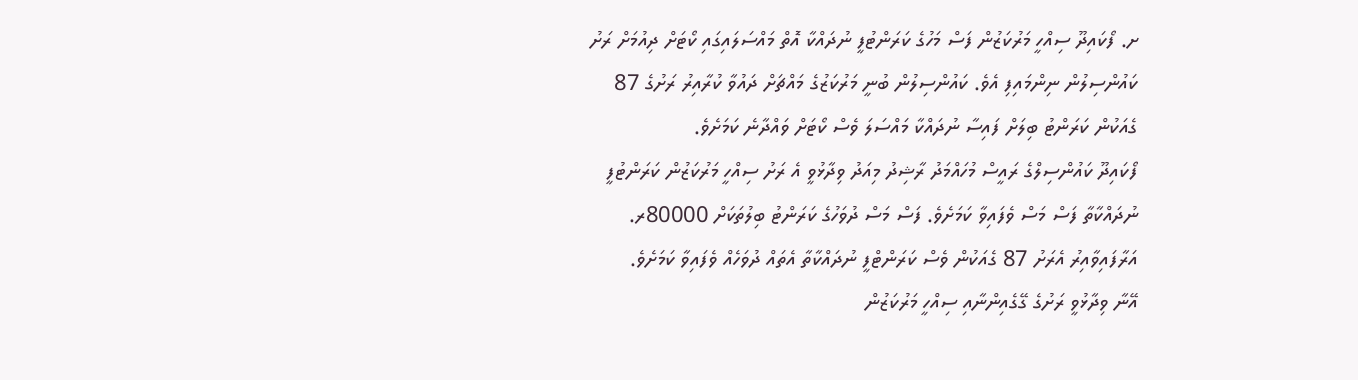ށ. ފޯކައިދޫ ސިއްހީ މަރުކަޒުން ފަސް މަހުގެ ކަރަންޓުފީ ނުދައްކާ އޮތް މައްސަލައިގައި ކޯޓަށް ދިއުމަށް ރަށު ކައުންސިލުން ނިންމައިފި އެވެ. ކައުންސިލުން ބުނީ މަރުކަޒުގެ މައްޗަށް ދައުވާ ކުރާއިރު ރަށުގެ 87 ގެއަކުން ކަރަންޓު ބިލަށް ފައިސާ ނުދައްކާ މައްސަލަ ވެސް ކޯޓަށް ވައްދާނެ ކަމަށެވެ.
ފޯކައިދޫ ކައުންސިލްގެ ރައީސް މުހައްމަދު ރާޝިދު މިއަދު ވިދާޅުވީ އެ ރަށު ސިއްހީ މަރުކަޒުން ކަރަންޓުފީ ނުދައްކާތާ ފަސް މަސް ވެފައިވާ ކަމަށެވެ. ފަސް މަސް ދުވަހުގެ ކަރަންޓު ބިލުތަކަށް 80000ރ. އަރާފައިވާއިރު އެރަށު 87 ގެއަކުން ވެސް ކަރަންޓްފީ ނުދައްކާތާ އެތައް ދުވަހެއް ވެފައިވާ ކަމަށެވެ.
އޭނާ ވިދާޅުވީ ރަށުގެ ގޭގެއިންނާއި ސިއްހީ މަރުކަޒުން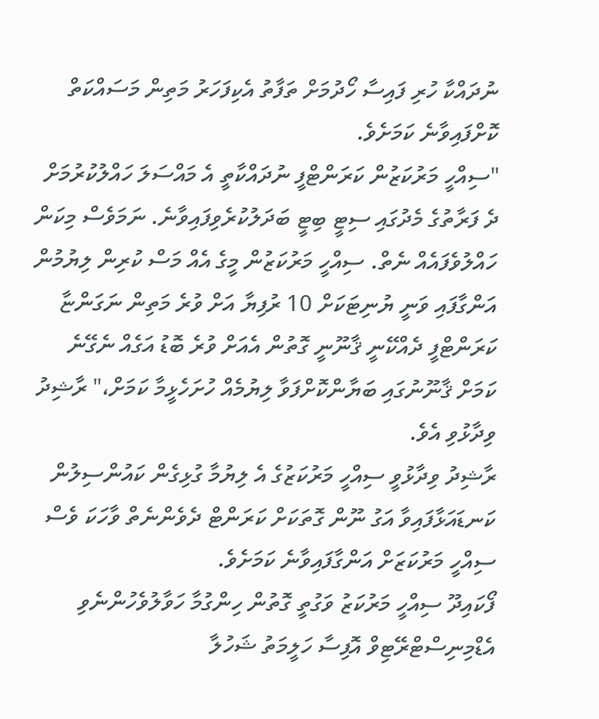ނުދައްކާ ހުރި ފައިސާ ހޯދުމަށް ތަފާތު އެކިފަހަރު މަތިން މަސައްކަތް ކޮށްފައިވާނެ ކަމަށެވެ.
"ސިއްހީ މަރުކަޒުން ކަރަންޓްފީ ނުދައްކާތީ އެ މައްސަލަ ހައްލުކުރުމަށް ދެ ފަރާތުގެ މެދުގައި ސިޓީ ބިޓީ ބަދަލުކުރެވިފައިވާނެ. ނަމަވެސް މިކަން ހައްލުވެފައެއް ނެތް. ސިއްހީ މަރުކަޒުން މީގެ އެއް މަސް ކުރިން ލިޔުމުން އަންގާފައި ވަނީ ޔުނިޓަކަށް 10 ރުފިޔާ އަށް ވުރެ މަތިން ނަގަންޏާ ކަރަންޓްފީ ދެއްކޭނީ ޤާނޫނީ ގޮތުން އެއަށް ވުރެ ބޮޑު އަގެއް ނެގޭނެ ކަމަށް ޤާނޫނުގައި ބަޔާންކޮށްފަވާ ލިޔުމެއް ހުށަހެޅީމާ ކަމަށް،" ރާޝިދު ވިދާޅުވި އެވެ.
ރާޝިދު ވިދާޅުވީ ސިއްހީ މަރުކަޒުގެ އެ ލިޔުމާ ގުޅިގެން ކައުންސިލުން ކަނޑައަޅާފައިވާ އަގު ނޫން ގޮތަކަށް ކަރަންޓް ދެވެންނެތް ވާހަކަ ވެސް ސިއްހީ މަރުކަޒަށް އަންގާފައިވާނެ ކަމަށެވެ.
ފޯކައިދޫ ސިއްހީ މަރުކަޒު ވަގުތީ ގޮތުން ހިންގުމާ ހަވާލުވެހުންނެވި އެޑްމިނިސްޓްރޭޓިވް އޮފިސާ ހަލީމަތު ޝަހުލާ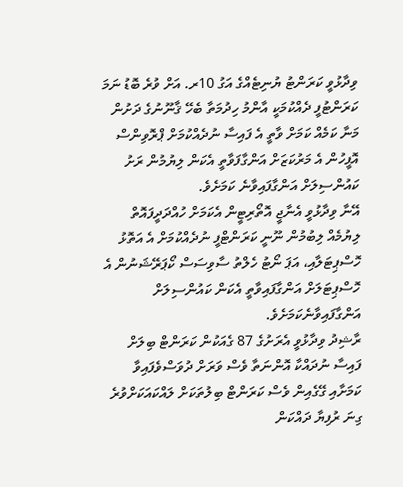ވިދާޅުވީ ކަރަންޓު ޔުނިޓެއްގެ އަގު 10ރ. އަށް ވުރެ ބޮޑު ނަމަ ކަރަންޓުފީ ދެއްކުމަކީ އާންމު ހިދުމަތާ ބެހޭ ޤާނޫނުގެ ދަށުން މަނާ ކަމެއް ކަމަށް ވާތީ އެ ފައިސާ ނުދެއްކުމަށް ޕްރޮވިންސް އޮފީހުން އެ މަރުކަޒަށް އަންގާފަވާތީ އެކަން ލިޔުމުން ރަށު ކައުންސިލަށް އަންގާފައިވާނެ ކަމަށެވެ.
އޭނާ ވިދާޅުވީ އެނާޖީ އޮތޯރިޓީން އެކަމަށް ހުއްދަދީފައޮތް ލިޔުމެއް ލިބުމުން ނޫނީ ކަރަންޓްފީ ނުދެއްކުމަށް އެ އަތޮޅު ހޮސްޕިޓަލާއި، އަޕަ ނޯޓު ހެލްތު ސާވިސަސް ކޯޕަރޭޝަނުން އެ ހޮސްޕިޓަލަށް އަންގާފައިވާތީ އެކަން ކައުންސިލަށް އަންގާފައިވާނެކަމަށެވެ.
ރާޝިދު ވިދާޅުވީ އެރަށުގެ 87 ގެއަކުން ކަރަންޓް ބިލަށް ފައިސާ ނުދައްކާ އޮންނަތާ ވެސް ވަރަށް ދުވަސްވެފައިވާ ކަމަށާއި ގޭގެއިން ވެސް ކަރަންޓް ބިލުތަކަށް ލައްކައަކަށްވުރެ ގިނަ ރުފިޔާ ދައްކަން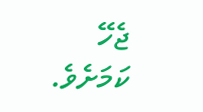ޖެހޭ ކަމަށެވެ.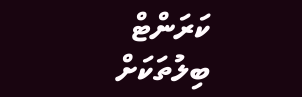ކަރަންޓް ބިލުތަކަށް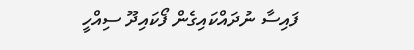ފައިސާ ނުދައްކައިގެން ފޯކައިދޫ ސިއްހީ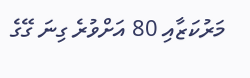މަރުކަޒާއި 80 އަށްވުރެ ގިނަ ގޭގެ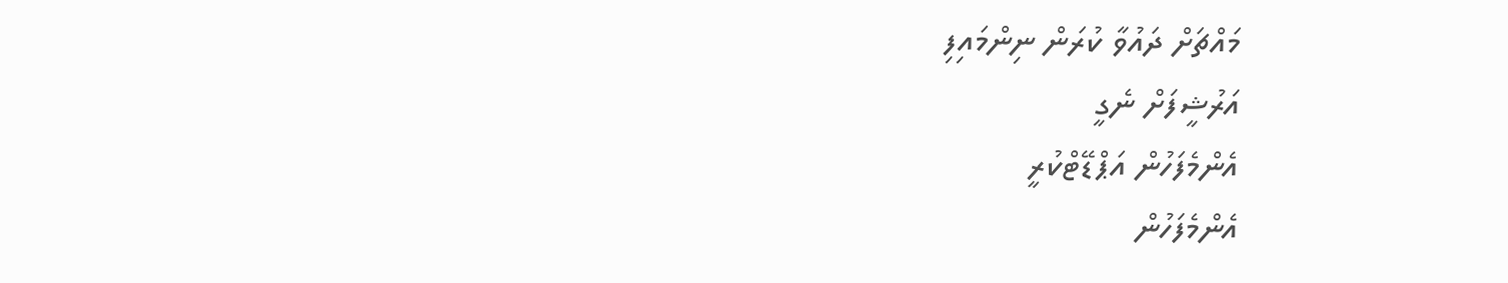މައްޗަށް ދައުވާ ކުރަން ނިންމައިފި
އަރުޝީފަށް ނެގީ
އެންމެފަހުން އަޕްޑޭޓްކުރީ
އެންމެފަހުން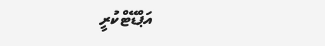އަޕްޑޭޓްކުރީ